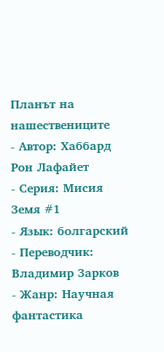Планът на нашествениците
- Автор: Хаббард Рон Лафайет
- Серия: Мисия Земя #1
- Язык: болгарский
- Переводчик: Владимир Зарков
- Жанр: Научная фантастика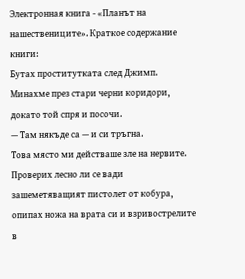Электронная книга - «Планът на нашествениците». Краткое содержание книги:
Бутах проститутката след Джимп. Минахме през стари черни коридори, докато той спря и посочи.
— Там някъде са — и си тръгна.
Това място ми действаше зле на нервите. Проверих лесно ли се вади зашеметяващият пистолет от кобура, опипах ножа на врата си и взривострелите в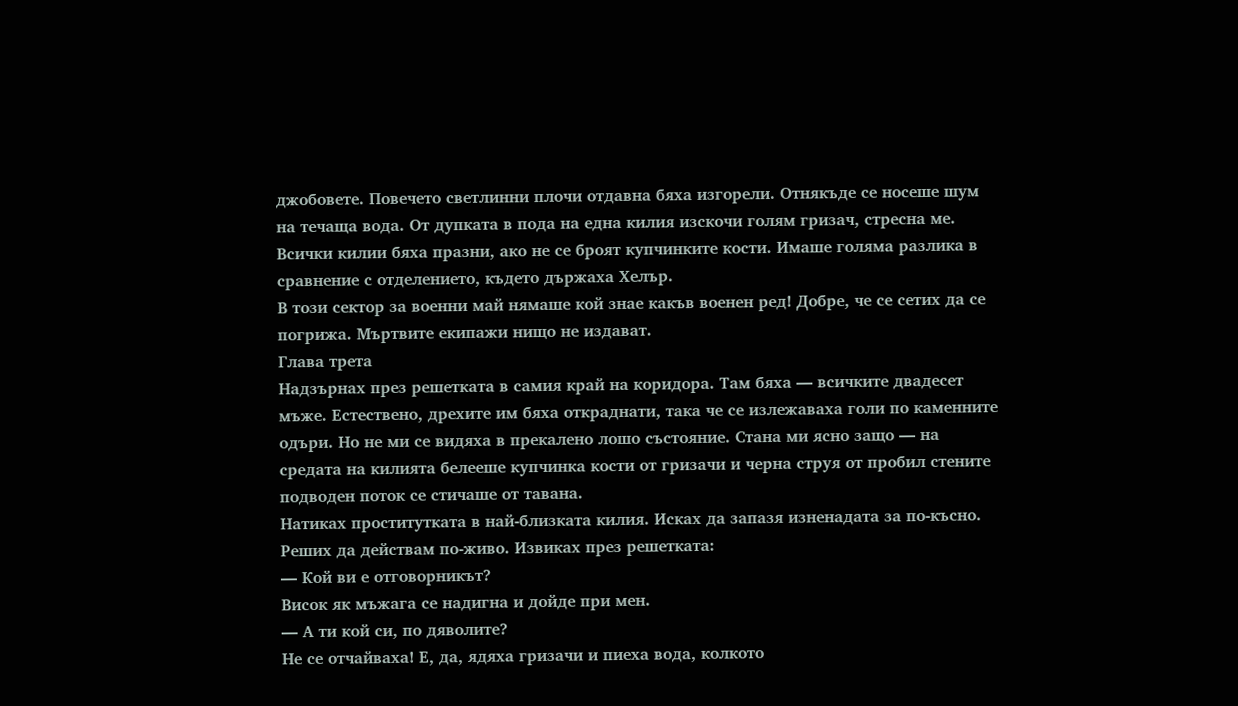джобовете. Повечето светлинни плочи отдавна бяха изгорели. Отнякъде се носеше шум на течаща вода. От дупката в пода на една килия изскочи голям гризач, стресна ме.
Всички килии бяха празни, ако не се броят купчинките кости. Имаше голяма разлика в сравнение с отделението, където държаха Хелър.
В този сектор за военни май нямаше кой знае какъв военен ред! Добре, че се сетих да се погрижа. Мъртвите екипажи нищо не издават.
Глава трета
Надзърнах през решетката в самия край на коридора. Там бяха — всичките двадесет мъже. Естествено, дрехите им бяха откраднати, така че се излежаваха голи по каменните одъри. Но не ми се видяха в прекалено лошо състояние. Стана ми ясно защо — на средата на килията белееше купчинка кости от гризачи и черна струя от пробил стените подводен поток се стичаше от тавана.
Натиках проститутката в най-близката килия. Исках да запазя изненадата за по-късно. Реших да действам по-живо. Извиках през решетката:
— Кой ви е отговорникът?
Висок як мъжага се надигна и дойде при мен.
— А ти кой си, по дяволите?
Не се отчайваха! Е, да, ядяха гризачи и пиеха вода, колкото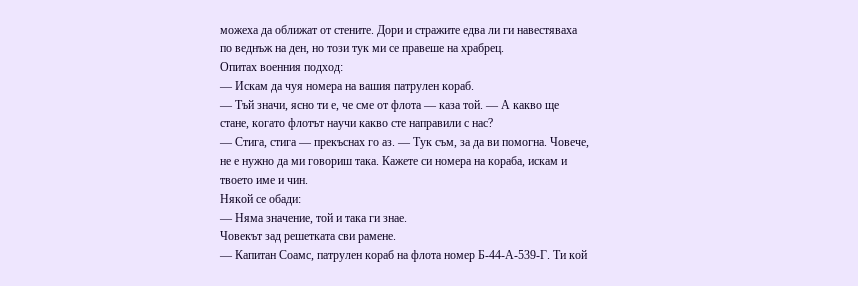можеха да оближат от стените. Дори и стражите едва ли ги навестяваха по веднъж на ден, но този тук ми се правеше на храбрец.
Опитах военния подход:
— Искам да чуя номера на вашия патрулен кораб.
— Тъй значи, ясно ти е, че сме от флота — каза той. — А какво ще стане, когато флотът научи какво сте направили с нас?
— Стига, стига — прекъснах го аз. — Тук съм, за да ви помогна. Човече, не е нужно да ми говориш така. Кажете си номера на кораба, искам и твоето име и чин.
Някой се обади:
— Няма значение, той и така ги знае.
Човекът зад решетката сви рамене.
— Капитан Соамс, патрулен кораб на флота номер Б-44-А-539-Г. Ти кой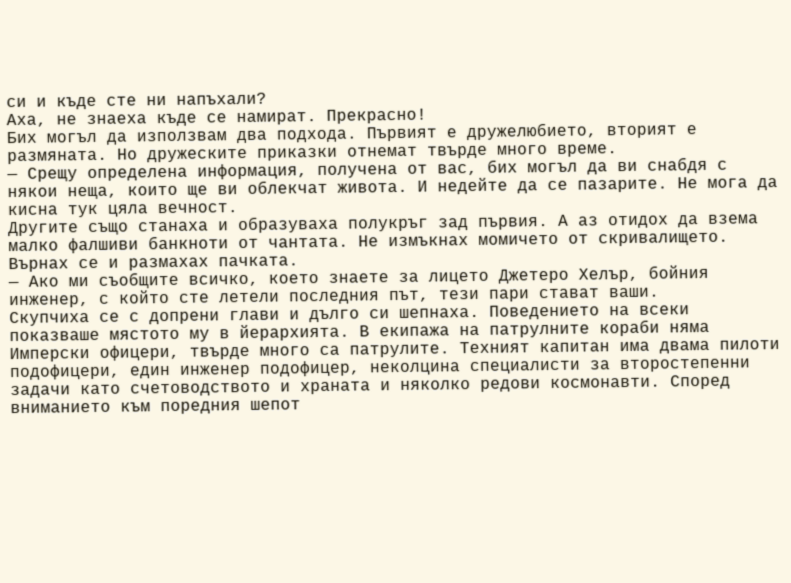си и къде сте ни напъхали?
Аха, не знаеха къде се намират. Прекрасно!
Бих могъл да използвам два подхода. Първият е дружелюбието, вторият е размяната. Но дружеските приказки отнемат твърде много време.
— Срещу определена информация, получена от вас, бих могъл да ви снабдя с някои неща, които ще ви облекчат живота. И недейте да се пазарите. Не мога да кисна тук цяла вечност.
Другите също станаха и образуваха полукръг зад първия. А аз отидох да взема малко фалшиви банкноти от чантата. Не измъкнах момичето от скривалището. Върнах се и размахах пачката.
— Ако ми съобщите всичко, което знаете за лицето Джетеро Хелър, бойния инженер, с който сте летели последния път, тези пари стават ваши.
Скупчиха се с допрени глави и дълго си шепнаха. Поведението на всеки показваше мястото му в йерархията. В екипажа на патрулните кораби няма Имперски офицери, твърде много са патрулите. Техният капитан има двама пилоти подофицери, един инженер подофицер, неколцина специалисти за второстепенни задачи като счетоводството и храната и няколко редови космонавти. Според вниманието към поредния шепот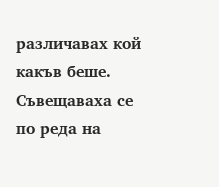различавах кой какъв беше. Съвещаваха се по реда на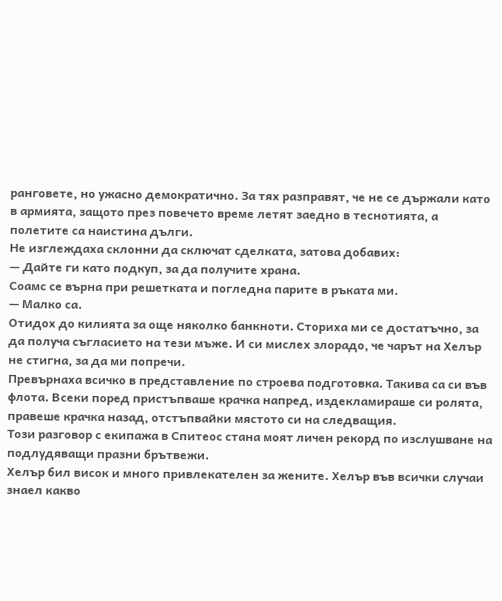ранговете, но ужасно демократично. За тях разправят, че не се държали като в армията, защото през повечето време летят заедно в теснотията, а полетите са наистина дълги.
Не изглеждаха склонни да сключат сделката, затова добавих:
— Дайте ги като подкуп, за да получите храна.
Соамс се върна при решетката и погледна парите в ръката ми.
— Малко са.
Отидох до килията за още няколко банкноти. Сториха ми се достатъчно, за да получа съгласието на тези мъже. И си мислех злорадо, че чарът на Хелър не стигна, за да ми попречи.
Превърнаха всичко в представление по строева подготовка. Такива са си във флота. Всеки поред пристъпваше крачка напред, издекламираше си ролята, правеше крачка назад, отстъпвайки мястото си на следващия.
Този разговор с екипажа в Спитеос стана моят личен рекорд по изслушване на подлудяващи празни брътвежи.
Хелър бил висок и много привлекателен за жените. Хелър във всички случаи знаел какво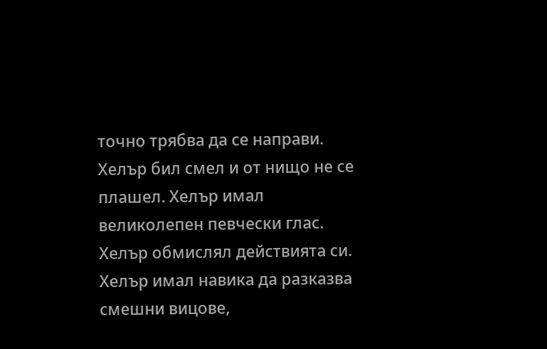точно трябва да се направи. Хелър бил смел и от нищо не се плашел. Хелър имал великолепен певчески глас. Хелър обмислял действията си. Хелър имал навика да разказва смешни вицове,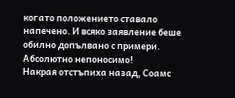когато положението ставало напечено. И всяко заявление беше обилно допълвано с примери.
Абсолютно непоносимо!
Накрая отстъпиха назад, Соамс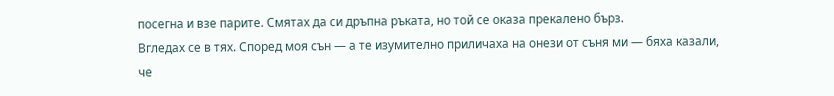посегна и взе парите. Смятах да си дръпна ръката, но той се оказа прекалено бърз.
Вгледах се в тях. Според моя сън — а те изумително приличаха на онези от съня ми — бяха казали, че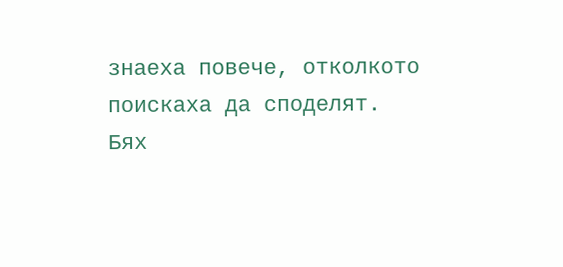знаеха повече, отколкото поискаха да споделят. Бях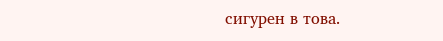сигурен в това.